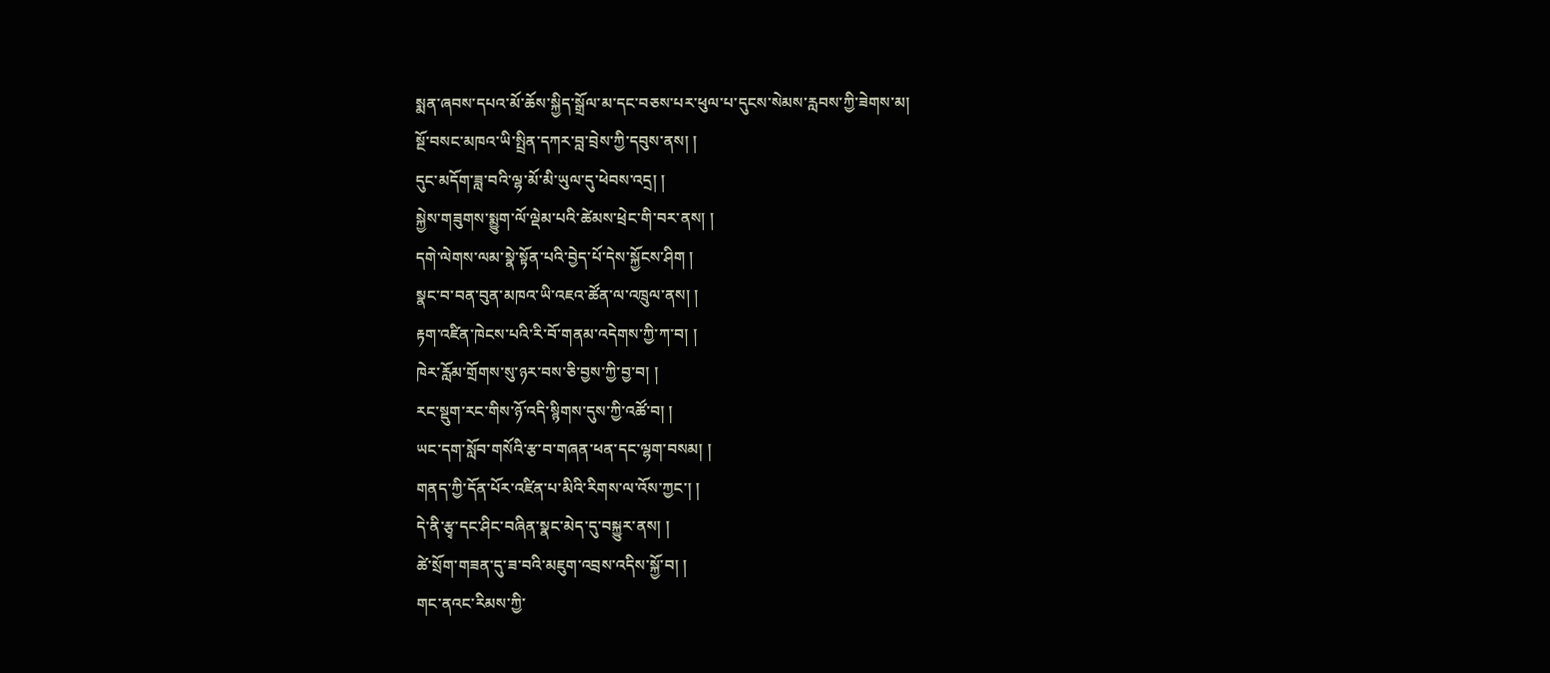སྨན་ཞབས་དཔའ་མོ་ཆོས་སྐྱིད་སྒྲོལ་མ་དང་བཅས་པར་ཕུལ་པ་དུངས་སེམས་རླབས་ཀྱི་ཟེགས་མ།
སྔོ་བསང་མཁའ་ཡི་སྤྲིན་དཀར་བླ་བྲེས་ཀྱི་དབུས་ནས། །
དུང་མདོག་ཟླ་བའི་ལྷ་མོ་མི་ཡུལ་དུ་ཕེབས་འདྲ། །
སྐྱེས་གཟུགས་སྨྱུག་ལོ་ལྡེམ་པའི་ཚེམས་ཕྲེང་གི་བར་ནས། །
དགེ་ལེགས་ལམ་སྣེ་སྟོན་པའི་བྱེད་པོ་དེས་སྐྱོངས་ཤིག །
སྣང་བ་བན་བུན་མཁའ་ཡི་འཇའ་ཚོན་ལ་འཁྲུལ་ནས། །
རྟག་འཛིན་ཁེངས་པའི་རི་བོ་གནམ་འདེགས་ཀྱི་ཀ་བ། །
ཁེར་རློམ་གྲོགས་སུ་ཉར་བས་ཅི་བྱས་ཀྱི་བྱ་བ། །
རང་སྡུག་རང་གིས་ཉོ་འདི་སྙིགས་དུས་ཀྱི་འཚོ་བ། །
ཡང་དག་སློབ་གསོའི་རྩ་བ་གཞན་ཕན་དང་ལྷག་བསམ། །
གནད་ཀྱི་དོན་པོར་འཛིན་པ་མིའི་རིགས་ལ་འོས་ཀྱང་། །
དེ་ནི་རྩྭ་དང་ཤིང་བཞིན་སྣང་མེད་དུ་བསྐྱུར་ནས། །
ཚེ་སྲོག་གཟན་དུ་ཟ་བའི་མཇུག་འབྲས་འདིས་སྐྱོ་བ། །
གང་ནའང་རིམས་ཀྱི་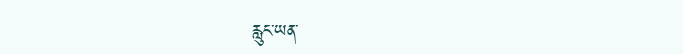རླུང་ཡན་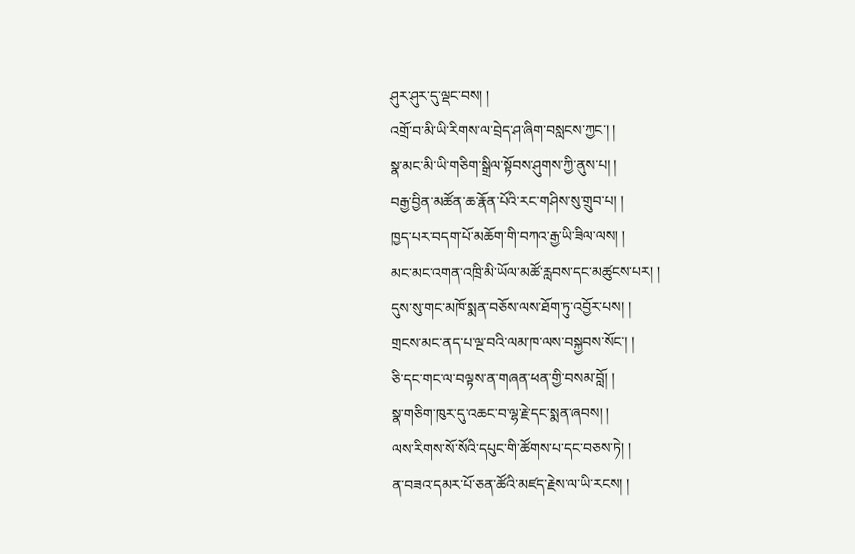ཤུར་ཤུར་དུ་ལྡང་བས། །
འགྲོ་བ་མི་ཡི་རིགས་ལ་བྲེད་ཤ་ཞིག་བསླངས་ཀྱང་། །
སྣ་མང་མི་ཡི་གཅིག་སྒྲིལ་སྟོབས་ཤུགས་ཀྱི་ནུས་པ། །
བརྒྱ་བྱིན་མཚོན་ཆ་རྣོན་པོའི་རང་གཤིས་སུ་གྲུབ་པ། །
ཁྱད་པར་བདག་པོ་མཆོག་གི་བཀའ་རྒྱ་ཡི་ཟིལ་ལས། །
མང་མང་འགན་འཁྲི་མི་ཡོལ་མཚོ་རླབས་དང་མཚུངས་པར། །
དུས་སུ་གང་མཁོ་སྨན་བཅོས་ལས་ཐོག་ཏུ་འབྱོར་པས། །
གྲངས་མང་ནད་པ་ལྔ་བའི་ལམ་ཁ་ལས་བསྐྱབས་སོང་། །
ཅི་དང་གང་ལ་བལྟས་ན་གཞན་ཕན་གྱི་བསམ་བློ། །
སྣ་གཅིག་ཁུར་དུ་འཆང་བ་ལྷ་རྗེ་དང་སྨན་ཞབས། །
ལས་རིགས་སོ་སོའི་དཔུང་གི་ཚོགས་པ་དང་བཅས་ཏེ། །
ན་བཟའ་དམར་པོ་ཅན་ཚོའི་མཛད་རྗེས་ལ་ཡི་རངས། །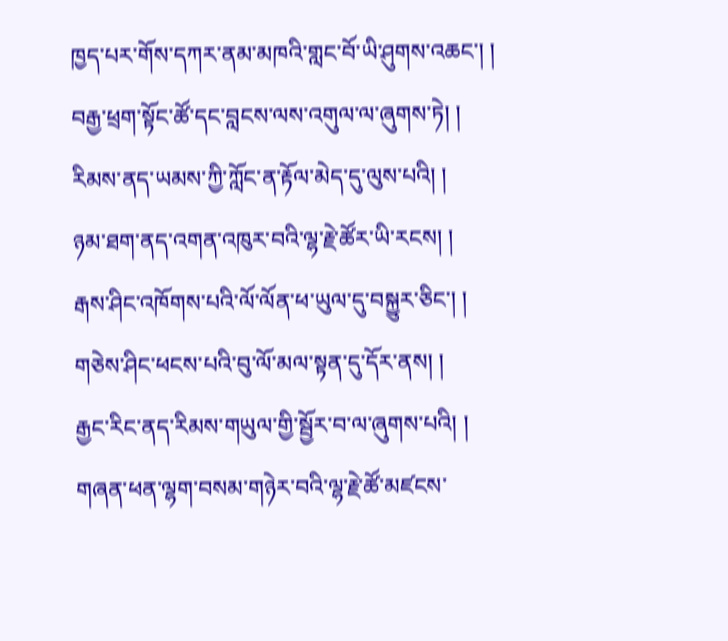ཁྱད་པར་གོས་དཀར་ནམ་མཁའི་གླང་བོ་ཡི་ཤུགས་འཆང་། །
བརྒྱ་ཕྲག་སྟོང་ཚོ་དང་བླངས་ལས་འགུལ་ལ་ཞུགས་ཏེ། །
རིམས་ནད་ཡམས་ཀྱི་ཀློང་ན་རྟོལ་མེད་དུ་ལུས་པའི། །
ཉམ་ཐག་ནད་འགན་འཁུར་བའི་ལྷ་རྗེ་ཚོར་ཡི་རངས། །
རྒས་ཤིང་འཁོགས་པའི་ལོ་ལོན་ཕ་ཡུལ་དུ་བསྐྱུར་ཅིང་། །
གཅེས་ཤིང་ཕངས་པའི་བུ་ལོ་མལ་སྟན་དུ་དོར་ནས། །
རྒྱང་རིང་ནད་རིམས་གཡུལ་གྱི་སྦྱོར་བ་ལ་ཞུགས་པའི། །
གཞན་ཕན་ལྷག་བསམ་གཉེར་བའི་ལྷ་རྗེ་ཚོ་མཛངས་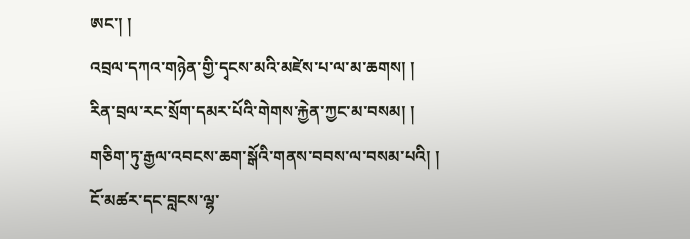ཨང་། །
འབྲལ་དཀའ་གཉེན་གྱི་དྭངས་མའི་མཛེས་པ་ལ་མ་ཆགས། །
རིན་བྲལ་རང་སྲོག་དམར་པོའི་གེགས་རྐྱེན་ཀྱང་མ་བསམ། །
གཅིག་ཏུ་རྒྱལ་འབངས་ཆག་སྒོའི་གནས་བབས་ལ་བསམ་པའི། །
ངོ་མཚར་དང་བླངས་ལྷ་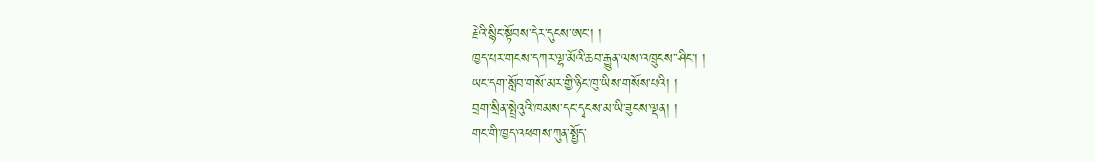རྗེའི་སྙིང་སྟོབས་དེར་དུངས་ཨང་། །
ཁྱད་པར་གངས་དཀར་ལྷ་མོའི་ཆབ་རྒྱུན་ལས་འཁྲུངས་་ཤིང་། །
ཡང་དག་སློབ་གསོ་མར་གྱི་ཉིང་ཁུ་ཡིས་གསོས་པའི། །
བྲག་སྲིན་སྤྲེའུའི་ཁམས་དང་དྭངས་མ་ཡི་ཟུངས་ལྡན། །
གང་གི་ཁྱད་འཕགས་ཀུན་སྤྱོད་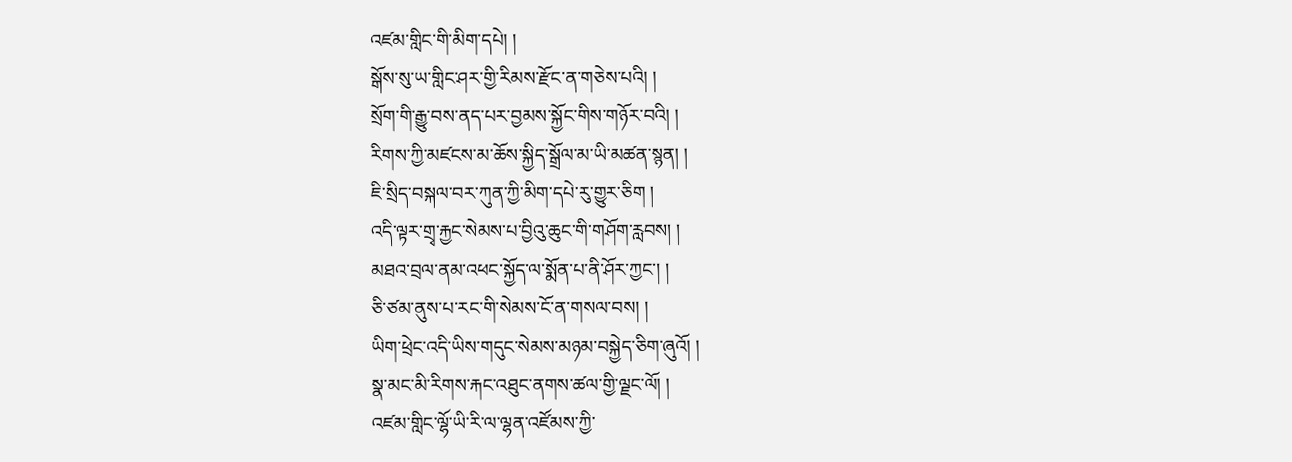འཛམ་གླིང་གི་མིག་དཔེ། །
སྒོས་སུ་ཡ་གླིང་ཤར་གྱི་རིམས་རྫོང་ན་གཅེས་པའི། །
སྲོག་གི་རྒྱུ་བས་ནད་པར་བྱམས་སྐྱོང་གིས་གཉོར་བའི། །
རིགས་ཀྱི་མཛངས་མ་ཆོས་སྐྱིད་སྒྲོལ་མ་ཡི་མཚན་སྙན། །
ཇི་སྲིད་བསྐལ་བར་ཀུན་ཀྱི་མིག་དཔེ་རུ་གྱུར་ཅིག །
འདི་ལྟར་གྲྭ་རྐྱང་སེམས་པ་བྱིའུ་ཆུང་གི་གཤོག་རླབས། །
མཐའ་བྲལ་ནམ་འཕང་སྐྱོད་ལ་སྨོན་པ་ནི་ཤོར་ཀྱང་། །
ཅི་ཙམ་ནུས་པ་རང་གི་སེམས་ངོ་ན་གསལ་བས། །
ཡིག་ཕྲེང་འདི་ཡིས་གདུང་སེམས་མཉམ་བསྐྱེད་ཅིག་ཞུའོ། །
སྣ་མང་མི་རིགས་རྐང་འཐུང་ནགས་ཚལ་གྱི་ལྗང་ལོ། །
འཛམ་གླིང་ལྷོ་ཡི་རི་ལ་ལྷན་འཛོམས་ཀྱི་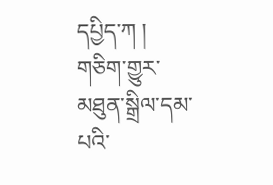དཔྱིད་ཀ །
གཅིག་གྱུར་མཐུན་སྒྲིལ་དམ་པའི་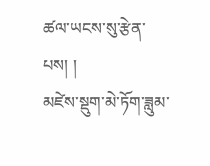ཚལ་ཡངས་སུ་རྩེན་པས། །
མཛེས་སྡུག་མེ་ཏོག་ཟླུམ་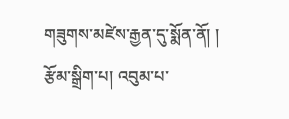གཟུགས་མཛེས་རྒྱན་དུ་སྨོན་ནོ། །
རྩོམ་སྒྲིག་པ། འབུམ་པ་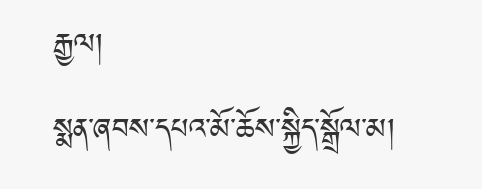རྒྱལ།
སྨན་ཞབས་དཔའ་མོ་ཆོས་སྐྱིད་སྒྲོལ་མ།